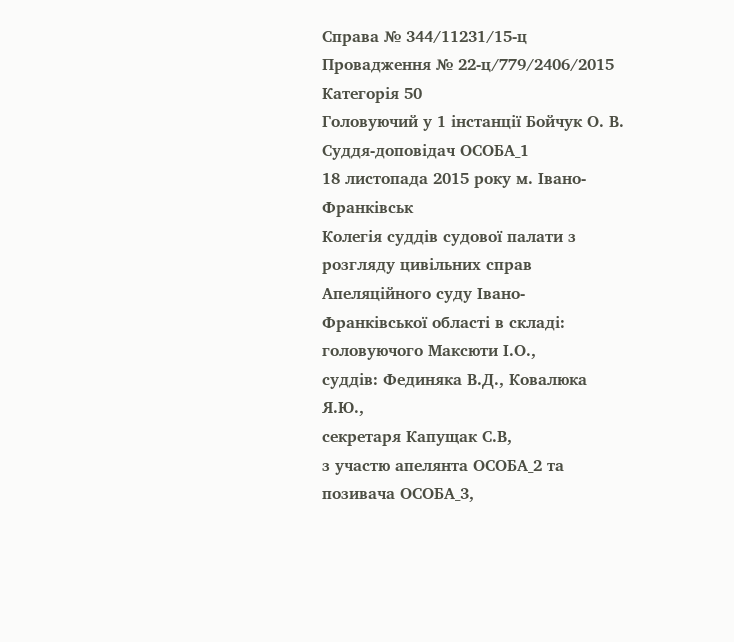Справа № 344/11231/15-ц
Провадження № 22-ц/779/2406/2015
Категорія 50
Головуючий у 1 інстанції Бойчук О. В.
Суддя-доповідач ОСОБА_1
18 листопада 2015 року м. Івано-Франківськ
Колегія суддів судової палати з розгляду цивільних справ Апеляційного суду Івано-Франківської області в складі:
головуючого Максюти І.О.,
суддів: Фединяка В.Д., Ковалюка Я.Ю.,
секретаря Капущак С.В,
з участю апелянта ОСОБА_2 та позивача ОСОБА_3,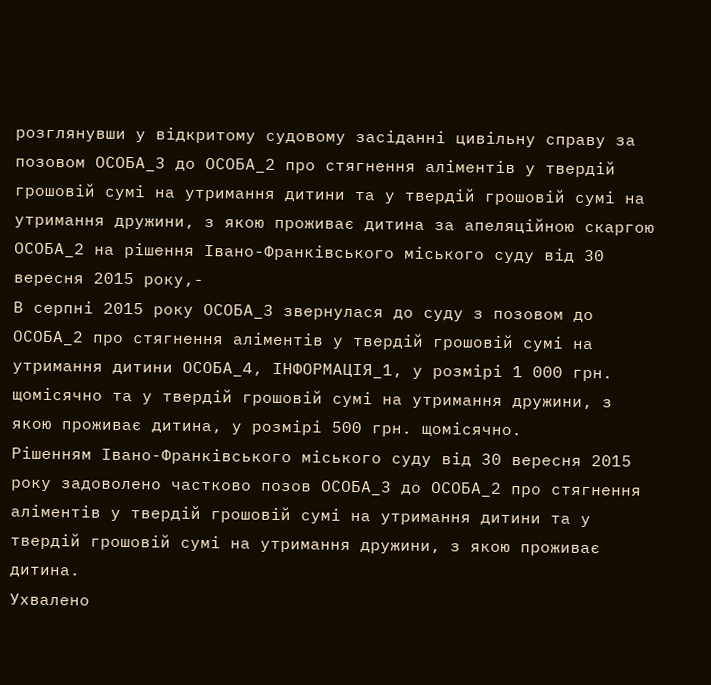розглянувши у відкритому судовому засіданні цивільну справу за позовом ОСОБА_3 до ОСОБА_2 про стягнення аліментів у твердій грошовій сумі на утримання дитини та у твердій грошовій сумі на утримання дружини, з якою проживає дитина за апеляційною скаргою ОСОБА_2 на рішення Івано-Франківського міського суду від 30 вересня 2015 року,-
В серпні 2015 року ОСОБА_3 звернулася до суду з позовом до ОСОБА_2 про стягнення аліментів у твердій грошовій сумі на утримання дитини ОСОБА_4, ІНФОРМАЦІЯ_1, у розмірі 1 000 грн. щомісячно та у твердій грошовій сумі на утримання дружини, з якою проживає дитина, у розмірі 500 грн. щомісячно.
Рішенням Івано-Франківського міського суду від 30 вересня 2015 року задоволено частково позов ОСОБА_3 до ОСОБА_2 про стягнення аліментів у твердій грошовій сумі на утримання дитини та у твердій грошовій сумі на утримання дружини, з якою проживає дитина.
Ухвалено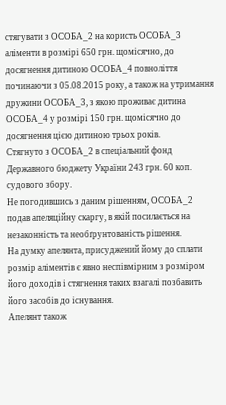стягувати з ОСОБА_2 на користь ОСОБА_3 аліменти в розмірі 650 грн. щомісячно, до досягнення дитиною ОСОБА_4 повноліття починаючи з 05.08.2015 року, а також на утримання дружини ОСОБА_3, з якою проживає дитина ОСОБА_4 у розмірі 150 грн. щомісячно до досягнення цією дитиною трьох років.
Стягнуто з ОСОБА_2 в спеціальний фонд Державного бюджету України 243 грн. 60 коп. судового збору.
Не погодившись з даним рішенням, ОСОБА_2 подав апеляційну скаргу, в якій посилається на незаконність та необґрунтованість рішення.
На думку апелянта, присуджений йому до сплати розмір аліментів є явно неспівмірним з розміром його доходів і стягнення таких взагалі позбавить його засобів до існування.
Апелянт також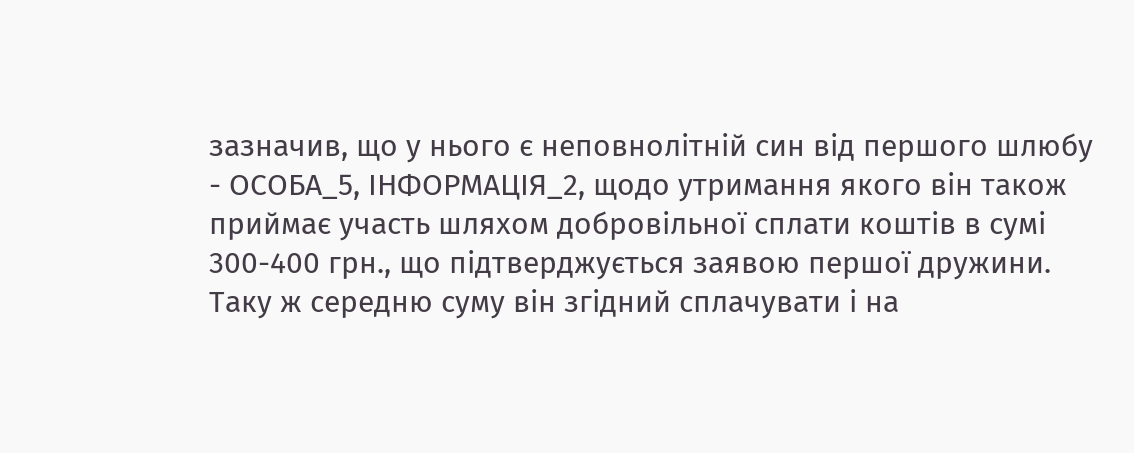зазначив, що у нього є неповнолітній син від першого шлюбу - ОСОБА_5, ІНФОРМАЦІЯ_2, щодо утримання якого він також приймає участь шляхом добровільної сплати коштів в сумі 300-400 грн., що підтверджується заявою першої дружини. Таку ж середню суму він згідний сплачувати і на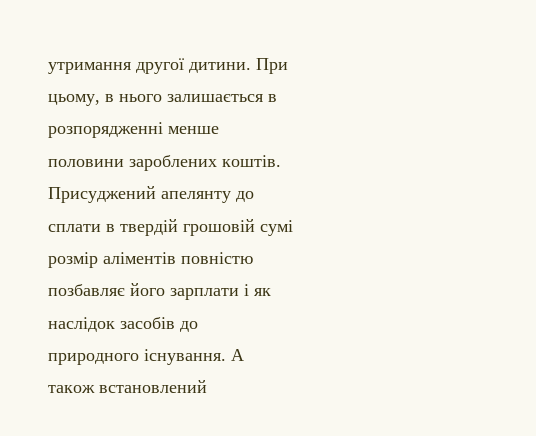утримання другої дитини. При цьому, в нього залишається в розпорядженні менше половини зароблених коштів.
Присуджений апелянту до сплати в твердій грошовій сумі розмір аліментів повністю позбавляє його зарплати і як наслідок засобів до природного існування. А також встановлений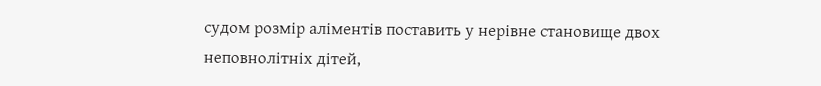судом розмір аліментів поставить у нерівне становище двох неповнолітніх дітей,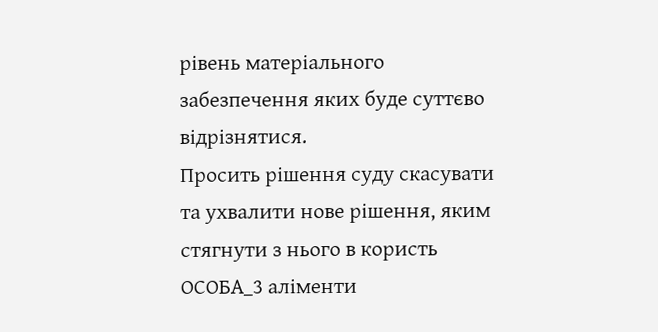рівень матеріального забезпечення яких буде суттєво відрізнятися.
Просить рішення суду скасувати та ухвалити нове рішення, яким стягнути з нього в користь ОСОБА_3 аліменти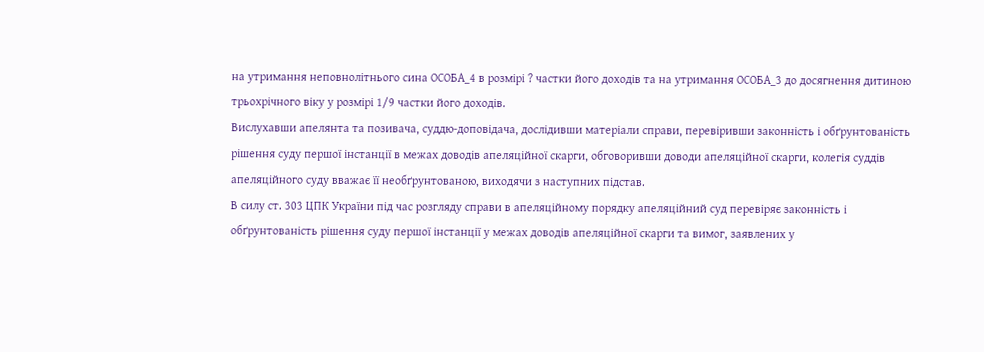на утримання неповнолітнього сина ОСОБА_4 в розмірі ? частки його доходів та на утримання ОСОБА_3 до досягнення дитиною трьохрічного віку у розмірі 1/9 частки його доходів.
Вислухавши апелянта та позивача, суддю-доповідача, дослідивши матеріали справи, перевіривши законність і обґрунтованість рішення суду першої інстанції в межах доводів апеляційної скарги, обговоривши доводи апеляційної скарги, колегія суддів апеляційного суду вважає її необґрунтованою, виходячи з наступних підстав.
В силу ст. 303 ЦПК України під час розгляду справи в апеляційному порядку апеляційний суд перевіряє законність і обґрунтованість рішення суду першої інстанції у межах доводів апеляційної скарги та вимог, заявлених у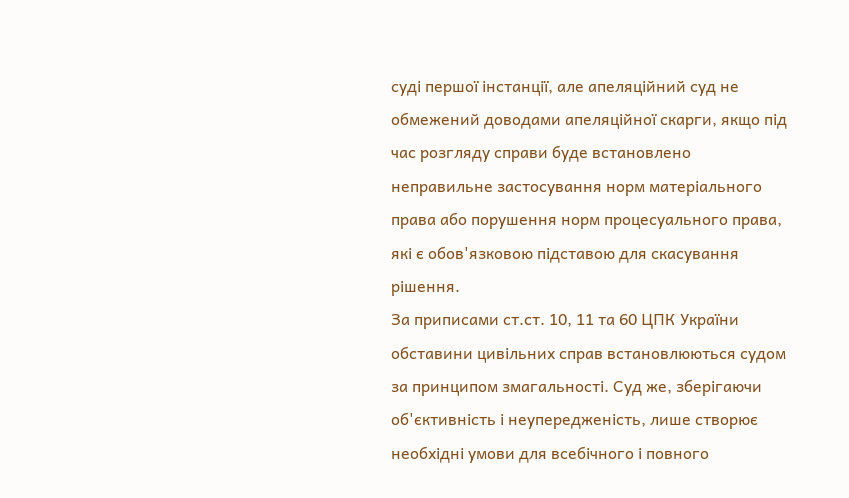суді першої інстанції, але апеляційний суд не обмежений доводами апеляційної скарги, якщо під час розгляду справи буде встановлено неправильне застосування норм матеріального права або порушення норм процесуального права, які є обов'язковою підставою для скасування рішення.
За приписами ст.ст. 10, 11 та 60 ЦПК України обставини цивільних справ встановлюються судом за принципом змагальності. Суд же, зберігаючи об'єктивність і неупередженість, лише створює необхідні умови для всебічного і повного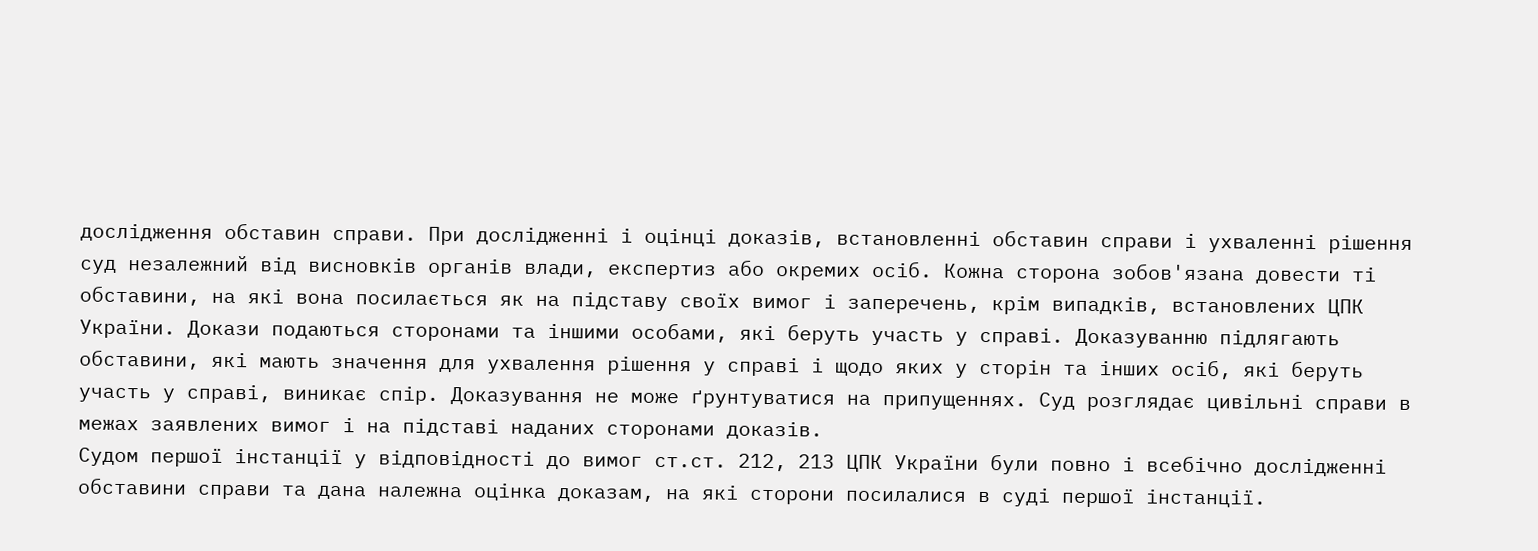дослідження обставин справи. При дослідженні і оцінці доказів, встановленні обставин справи і ухваленні рішення суд незалежний від висновків органів влади, експертиз або окремих осіб. Кожна сторона зобов'язана довести ті обставини, на які вона посилається як на підставу своїх вимог і заперечень, крім випадків, встановлених ЦПК України. Докази подаються сторонами та іншими особами, які беруть участь у справі. Доказуванню підлягають обставини, які мають значення для ухвалення рішення у справі і щодо яких у сторін та інших осіб, які беруть участь у справі, виникає спір. Доказування не може ґрунтуватися на припущеннях. Суд розглядає цивільні справи в межах заявлених вимог і на підставі наданих сторонами доказів.
Судом першої інстанції у відповідності до вимог ст.ст. 212, 213 ЦПК України були повно і всебічно дослідженні обставини справи та дана належна оцінка доказам, на які сторони посилалися в суді першої інстанції.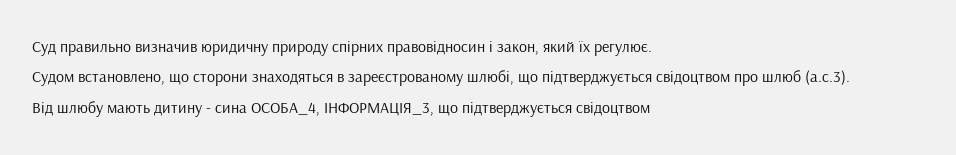Суд правильно визначив юридичну природу спірних правовідносин і закон, який їх регулює.
Судом встановлено, що сторони знаходяться в зареєстрованому шлюбі, що підтверджується свідоцтвом про шлюб (а.с.3).
Від шлюбу мають дитину - сина ОСОБА_4, ІНФОРМАЦІЯ_3, що підтверджується свідоцтвом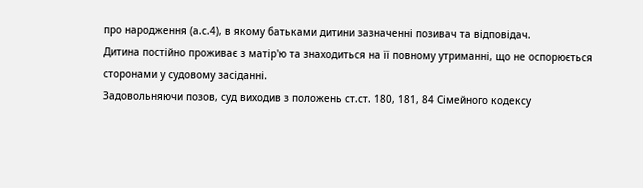про народження (а.с.4), в якому батьками дитини зазначенні позивач та відповідач.
Дитина постійно проживає з матір'ю та знаходиться на її повному утриманні, що не оспорюється сторонами у судовому засіданні.
Задовольняючи позов, суд виходив з положень ст.ст. 180, 181, 84 Сімейного кодексу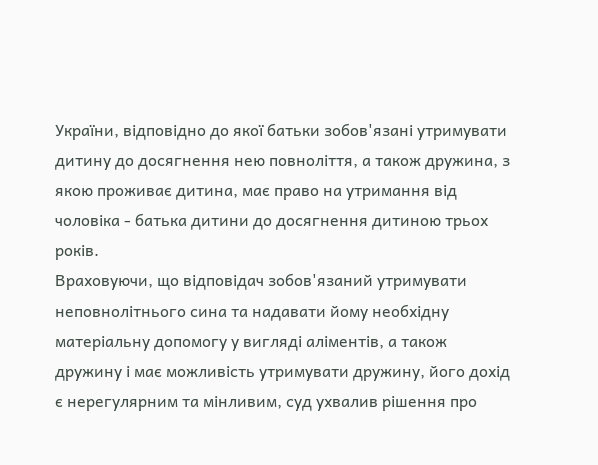України, відповідно до якої батьки зобов'язані утримувати дитину до досягнення нею повноліття, а також дружина, з якою проживає дитина, має право на утримання від чоловіка - батька дитини до досягнення дитиною трьох років.
Враховуючи, що відповідач зобов'язаний утримувати неповнолітнього сина та надавати йому необхідну матеріальну допомогу у вигляді аліментів, а також дружину і має можливість утримувати дружину, його дохід є нерегулярним та мінливим, суд ухвалив рішення про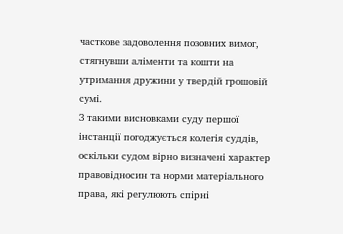часткове задоволення позовних вимог, стягнувши аліменти та кошти на утримання дружини у твердій грошовій сумі.
З такими висновками суду першої інстанції погоджується колегія суддів, оскільки судом вірно визначені характер правовідносин та норми матеріального права, які регулюють спірні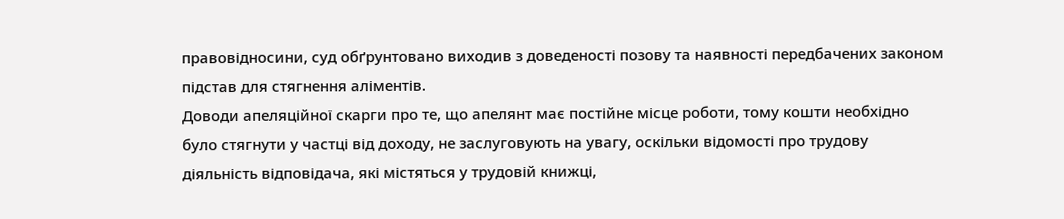правовідносини, суд обґрунтовано виходив з доведеності позову та наявності передбачених законом підстав для стягнення аліментів.
Доводи апеляційної скарги про те, що апелянт має постійне місце роботи, тому кошти необхідно було стягнути у частці від доходу, не заслуговують на увагу, оскільки відомості про трудову діяльність відповідача, які містяться у трудовій книжці,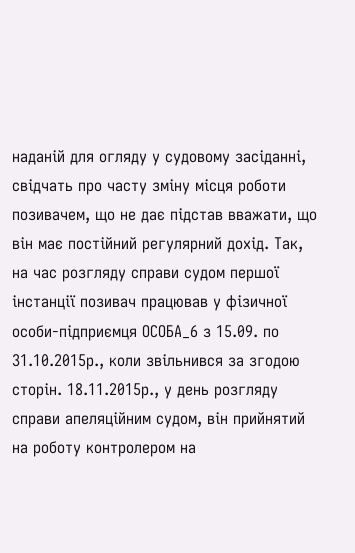наданій для огляду у судовому засіданні, свідчать про часту зміну місця роботи позивачем, що не дає підстав вважати, що він має постійний регулярний дохід. Так, на час розгляду справи судом першої інстанції позивач працював у фізичної особи-підприємця ОСОБА_6 з 15.09. по 31.10.2015р., коли звільнився за згодою сторін. 18.11.2015р., у день розгляду справи апеляційним судом, він прийнятий на роботу контролером на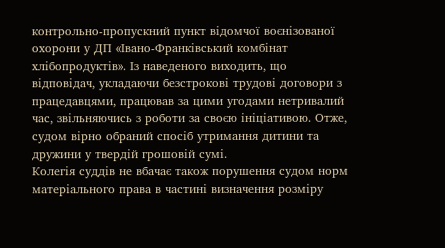контрольно-пропускний пункт відомчої воєнізованої охорони у ДП «Івано-Франківський комбінат хлібопродуктів». Із наведеного виходить, що відповідач, укладаючи безстрокові трудові договори з працедавцями, працював за цими угодами нетривалий час, звільняючись з роботи за своєю ініціативою. Отже, судом вірно обраний спосіб утримання дитини та дружини у твердій грошовій сумі.
Колегія суддів не вбачає також порушення судом норм матеріального права в частині визначення розміру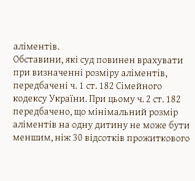аліментів.
Обставини, які суд повинен врахувати при визначенні розміру аліментів, передбачені ч. 1 ст. 182 Сімейного кодексу України. При цьому ч. 2 ст. 182 передбачено, що мінімальний розмір аліментів на одну дитину не може бути меншим, ніж 30 відсотків прожиткового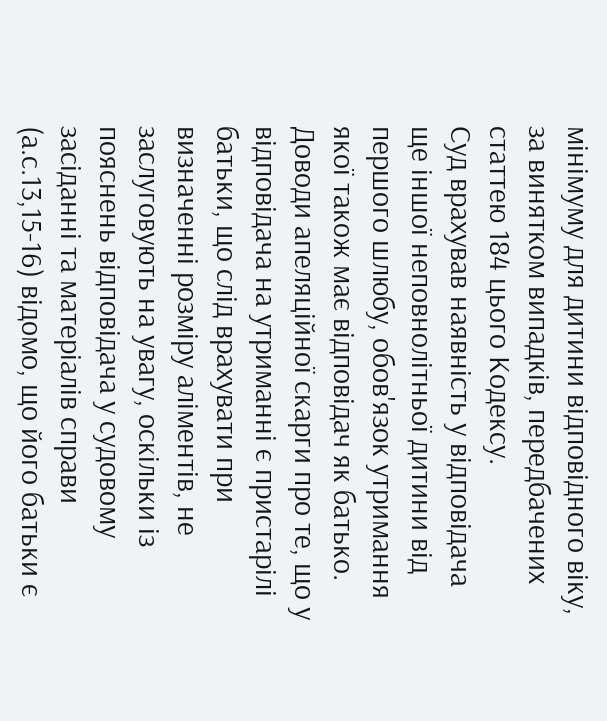мінімуму для дитини відповідного віку, за винятком випадків, передбачених статтею 184 цього Кодексу.
Суд врахував наявність у відповідача ще іншої неповнолітньої дитини від першого шлюбу, обов'язок утримання якої також має відповідач як батько.
Доводи апеляційної скарги про те, що у відповідача на утриманні є пристарілі батьки, що слід врахувати при визначенні розміру аліментів, не заслуговують на увагу, оскільки із пояснень відповідача у судовому засіданні та матеріалів справи (а.с.13,15-16) відомо, що його батьки є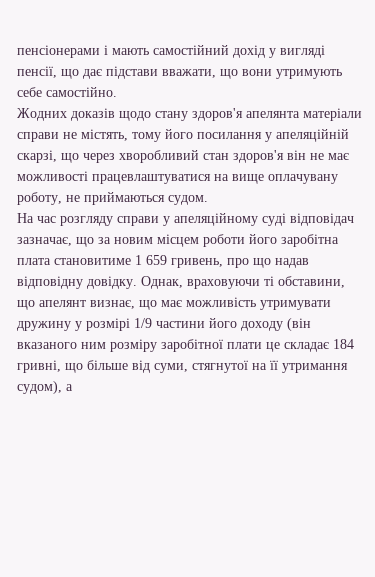пенсіонерами і мають самостійний дохід у вигляді пенсії, що дає підстави вважати, що вони утримують себе самостійно.
Жодних доказів щодо стану здоров'я апелянта матеріали справи не містять, тому його посилання у апеляційній скарзі, що через хворобливий стан здоров'я він не має можливості працевлаштуватися на вище оплачувану роботу, не приймаються судом.
На час розгляду справи у апеляційному суді відповідач зазначає, що за новим місцем роботи його заробітна плата становитиме 1 659 гривень, про що надав відповідну довідку. Однак, враховуючи ті обставини, що апелянт визнає, що має можливість утримувати дружину у розмірі 1/9 частини його доходу (він вказаного ним розміру заробітної плати це складає 184 гривні, що більше від суми, стягнутої на її утримання судом), а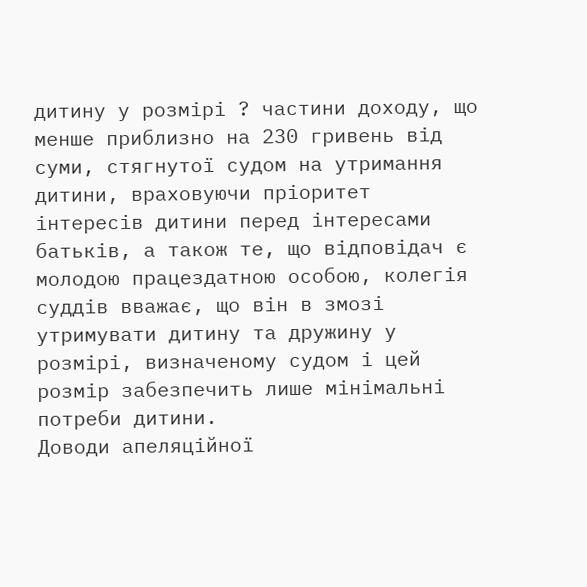дитину у розмірі ? частини доходу, що менше приблизно на 230 гривень від суми, стягнутої судом на утримання дитини, враховуючи пріоритет інтересів дитини перед інтересами батьків, а також те, що відповідач є молодою працездатною особою, колегія суддів вважає, що він в змозі утримувати дитину та дружину у розмірі, визначеному судом і цей розмір забезпечить лише мінімальні потреби дитини.
Доводи апеляційної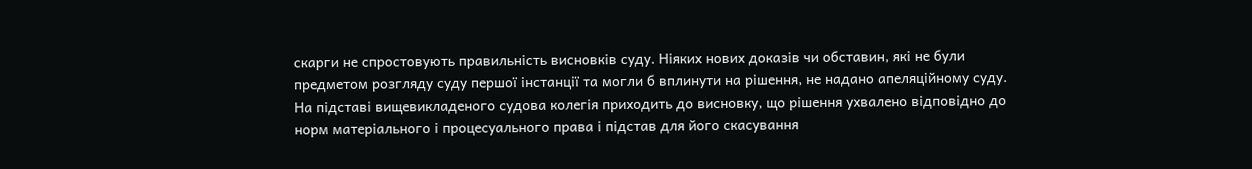скарги не спростовують правильність висновків суду. Ніяких нових доказів чи обставин, які не були предметом розгляду суду першої інстанції та могли б вплинути на рішення, не надано апеляційному суду.
На підставі вищевикладеного судова колегія приходить до висновку, що рішення ухвалено відповідно до норм матеріального і процесуального права і підстав для його скасування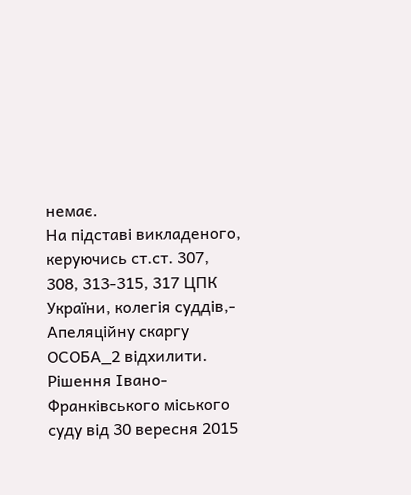немає.
На підставі викладеного, керуючись ст.ст. 307, 308, 313-315, 317 ЦПК України, колегія суддів,-
Апеляційну скаргу ОСОБА_2 відхилити.
Рішення Івано-Франківського міського суду від 30 вересня 2015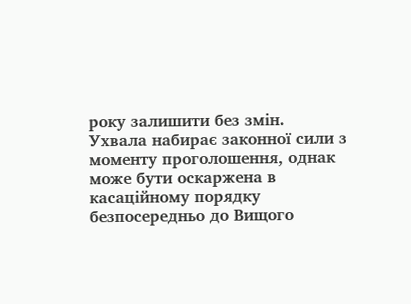року залишити без змін.
Ухвала набирає законної сили з моменту проголошення, однак може бути оскаржена в касаційному порядку безпосередньо до Вищого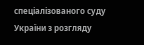спеціалізованого суду України з розгляду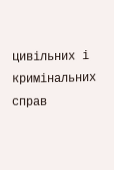цивільних і кримінальних справ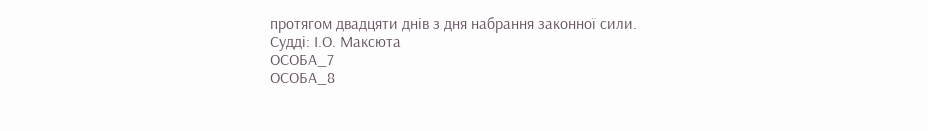протягом двадцяти днів з дня набрання законної сили.
Судді: І.О. Максюта
ОСОБА_7
ОСОБА_8